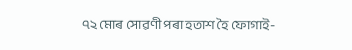৭২ মোৰ সোৱণী পৰা হতাশ হৈ ফোগাই-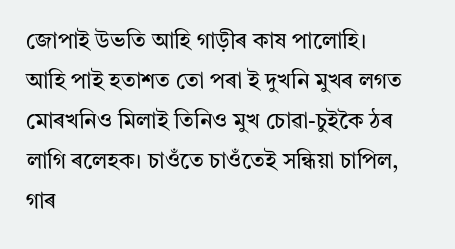জোপাই উভতি আহি গাড়ীৰ কাষ পালোহি। আহি পাই হতাশত তো পৰা ই দুখনি মুখৰ লগত মোৰখনিও মিলাই তিনিও মুখ চোৱা-চুইকৈ ঠৰ লাগি ৰলেহক। চাওঁতে চাওঁতেই সন্ধিয়া চাপিল, গাৰ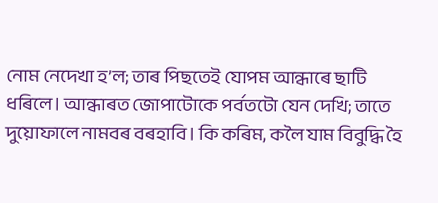নোম নেদেখা হ’ল; তাৰ পিছতেই যোপম আন্ধাৰে ছাটি ধৰিলে। আন্ধাৰত জোপাটোকে পৰ্বতটো যেন দেখি; তাতে দুয়োফালে নামবৰ বৰহাবি। কি কৰিম, কলৈ যাম বিবুদ্ধি হৈ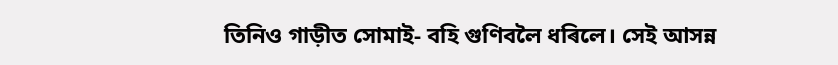তিনিও গাড়ীত সোমাই- বহি গুণিবলৈ ধৰিলে। সেই আসন্ন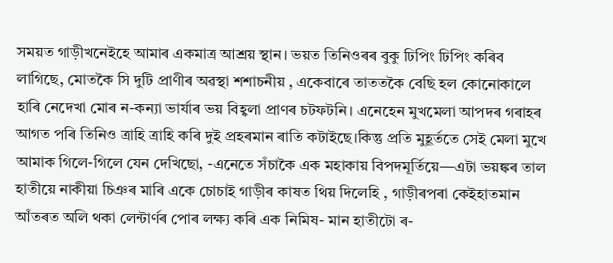সময়ত গাড়ীখনেইহে আমাৰ একমাত্ৰ আশ্ৰয় স্থান। ভয়ত তিনিওৰৰ বুকু ঢিপিং ঢিপিং কৰিব লাগিছে, মোতকৈ সি দুটি প্ৰাণীৰ অৱস্থা শশাচনীয় , একেবাৰে তাততকৈ বেছি হল কোনোকালে হাৰি নেদেখা মোৰ ন-কন্যা ভাৰ্যাৰ ভয় বিহ্বলা প্ৰাণৰ চটফটনি। এনেহেন মুখমেলা আপদৰ গৰাহৰ আগত পৰি তিনিও ত্ৰাহি ত্ৰাহি কৰি দুই প্ৰহৰমান ৰাতি কটাইছে।কিন্তু প্ৰতি মুহূৰ্ততে সেই মেলা মুখে আমাক গিলে-গিলে যেন দেখিছো, -এনেতে সঁচাকৈ এক মহাকায় বিপদমূৰ্তিয়ে—এটা ভয়ঙ্কৰ তাল হাতীয়ে নাকীয়া চিঞৰ মাৰি একে চোচাই গাড়ীৰ কাষত থিয় দিলেহি , গাড়ীৰপৰা কেইহাতমান আঁতৰত অলি থকা লেন্টাৰ্ণৰ পোৰ লক্ষ্য কৰি এক নিমিষ- মান হাতীটো ৰ-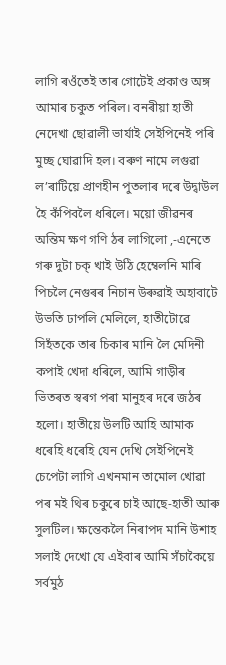লাগি ৰওঁতেই তাৰ গোটেই প্ৰকাণ্ড অঙ্গ আমাৰ চকুত পৰিল। বনৰীয়া হাতী নেদেখা ছোৱালী ভাৰ্যাই সেইপিনেই পৰি মুচ্ছ ঘোৱাদি হল। বৰুণ নামে লগুৱা ল’ৰাটিয়ে প্ৰাণহীন পুতলাৰ দৰে উদ্বাউল হৈ কঁপিবলৈ ধৰিলে। ময়ো জীৱনৰ অন্তিম ক্ষণ গণি ঠৰ লাগিলো ,-এনেতে গৰু দুটা চক্ খাই উঠি হেম্বেলনি মাৰি পিচলৈ নেগুৰৰ নিচান উৰুৱাই অহাবাটে উভতি ঢাপলি মেলিলে, হাতীটোৱে সিহঁতকে তাৰ চিকাৰ মানি লৈ মেদিনী কপাই খেদা ধৰিলে, আমি গাড়ীৰ ভিতৰত স্বৰগ পৰা মানুহৰ দৰে জঠৰ হলো। হাতীয়ে উলটি আহি আমাক ধৰেহি ধৰেহি যেন দেখি সেইপিনেই চেপেটা লাগি এখনমান তামোল খোৱা পৰ মই থিৰ চকুৰে চাই আছে-হাতী আৰু সুলটিল। ক্ষন্তেকলৈ নিৰাপদ মানি উশাহ সলাই দেখো যে এইবাৰ আমি সঁচাকৈয়ে সৰ্বমুঠ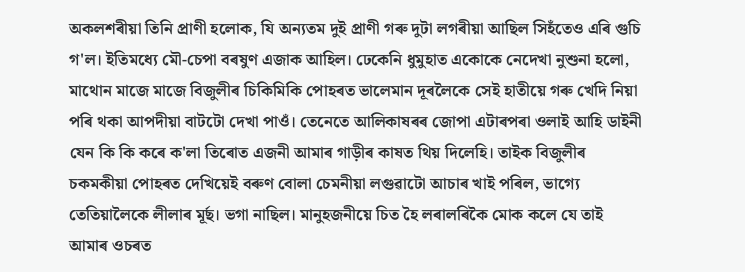অকলশৰীয়া তিনি প্ৰাণী হলোক, যি অন্যতম দুই প্ৰাণী গৰু দুটা লগৰীয়া আছিল সিহঁতেও এৰি গুচি গ'ল। ইতিমধ্যে মৌ-চেপা বৰষুণ এজাক আহিল। ঢেকেনি ধুমুহাত একোকে নেদেখা নুশুনা হলো, মাথোন মাজে মাজে বিজুলীৰ চিকিমিকি পোহৰত ভালেমান দূৰলৈকে সেই হাতীয়ে গৰু খেদি নিয়া পৰি থকা আপদীয়া বাটটো দেখা পাওঁ। তেনেতে আলিকাষৰৰ জোপা এটাৰপৰা ওলাই আহি ডাইনী যেন কি কি কৰে ক'লা তিৰোত এজনী আমাৰ গাড়ীৰ কাষত থিয় দিলেহি। তাইক বিজুলীৰ চকমকীয়া পোহৰত দেখিয়েই বৰুণ বোলা চেমনীয়া লগুৱাটো আচাৰ খাই পৰিল, ভাগ্যে তেতিয়ালৈকে লীলাৰ মূৰ্ছ। ভগা নাছিল। মানুহজনীয়ে চিত হৈ লৰালৰিকৈ মোক কলে যে তাই আমাৰ ওচৰত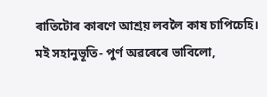ৰাতিটোৰ কাৰণে আশ্ৰয় লবলৈ কাষ চাপিচেহি। মই সহানুভূতি- পুৰ্ণ অৱৰেৰে ভাবিলো,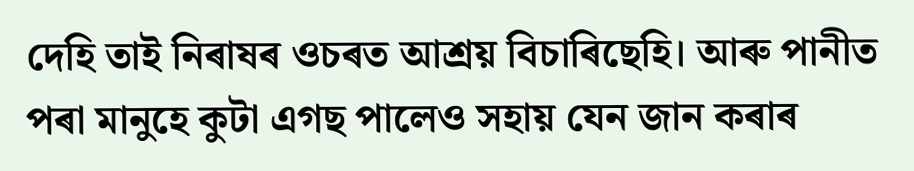দেহি তাই নিৰাষৰ ওচৰত আশ্ৰয় বিচাৰিছেহি। আৰু পানীত পৰা মানুহে কুটা এগছ পালেও সহায় যেন জান কৰাৰ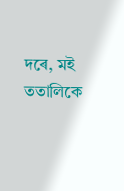দৰে, মই ততালিকে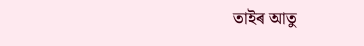তাইৰ আতু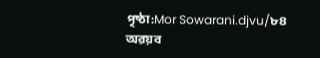পৃষ্ঠা:Mor Sowarani.djvu/৮৪
অৱয়ব